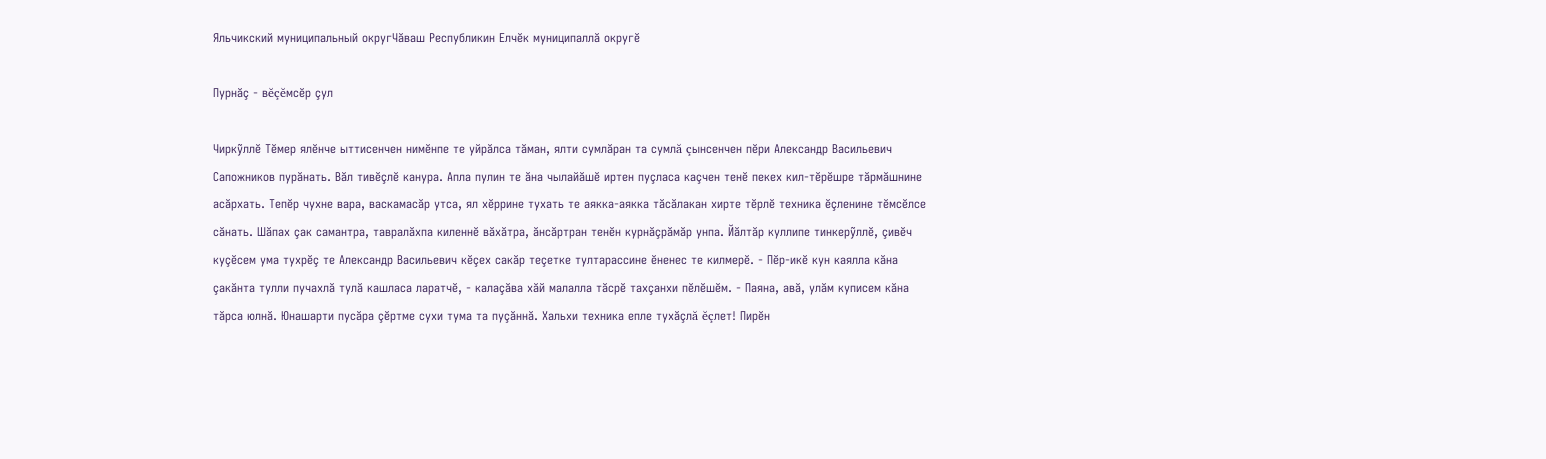Яльчикский муниципальный округЧăваш Республикин Елчĕк муниципаллă округĕ

Пурнăç - вĕçĕмсĕр çул

Чиркỹллĕ Тĕмер ялĕнче ыттисенчен нимĕнпе те уйрăлса тăман, ялти сумлăран та сумлă çынсенчен пĕри Александр Васильевич Сапожников пурăнать. Вăл тивĕçлĕ канура. Апла пулин те ăна чылайăшĕ иртен пуçласа каçчен тенĕ пекех кил-тĕрĕшре тăрмăшнине асăрхать. Тепĕр чухне вара, васкамасăр утса, ял хĕррине тухать те аякка-аякка тăсăлакан хирте тĕрлĕ техника ĕçленине тĕмсĕлсе сăнать. Шăпах çак самантра, тавралăхпа киленнĕ вăхăтра, ăнсăртран тенĕн курнăçрăмăр унпа. Йăлтăр куллипе тинкерỹллĕ, çивĕч куçĕсем ума тухрĕç те Александр Васильевич кĕçех сакăр теçетке тултарассине ĕненес те килмерĕ. - Пĕр-икĕ кун каялла кăна çакăнта тулли пучахлă тулă кашласа ларатчĕ, - калаçăва хăй малалла тăсрĕ тахçанхи пĕлĕшĕм. - Паяна, авă, улăм куписем кăна тăрса юлнă. Юнашарти пусăра çĕртме сухи тума та пуçăннă. Хальхи техника епле тухăçлă ĕçлет! Пирĕн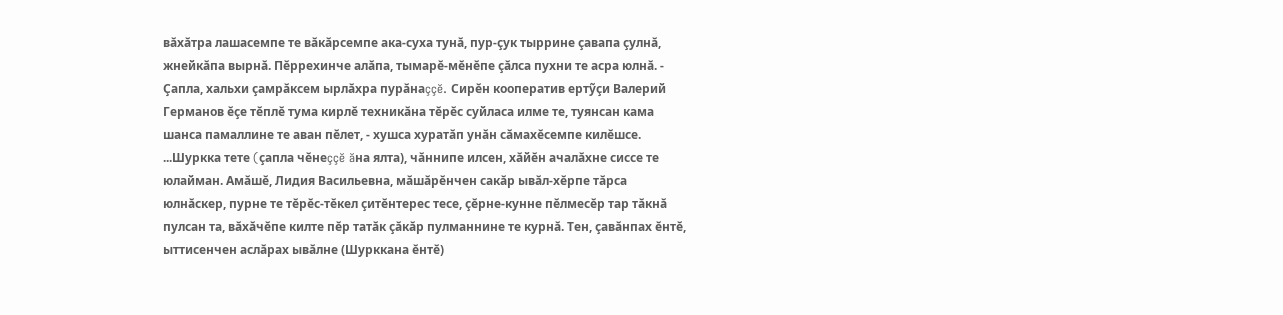вăхăтра лашасемпе те вăкăрсемпе ака-суха тунă, пур-çук тыррине çавапа çулнă, жнейкăпа вырнă. Пĕррехинче алăпа, тымарĕ-мĕнĕпе çăлса пухни те асра юлнă. - Çапла, хальхи çамрăксем ырлăхра пурăнаççĕ. Сирĕн кооператив ертỹçи Валерий Германов ĕçе тĕплĕ тума кирлĕ техникăна тĕрĕс суйласа илме те, туянсан кама шанса памаллине те аван пĕлет, - хушса хуратăп унăн сăмахĕсемпе килĕшсе. ...Шуркка тете (çапла чĕнеççĕ ăна ялта), чăннипе илсен, хăйĕн ачалăхне сиссе те юлайман. Амăшĕ, Лидия Васильевна, мăшăрĕнчен сакăр ывăл-хĕрпе тăрса юлнăскер, пурне те тĕрĕс-тĕкел çитĕнтерес тесе, çĕрне-кунне пĕлмесĕр тар тăкнă пулсан та, вăхăчĕпе килте пĕр татăк çăкăр пулманнине те курнă. Тен, çавăнпах ĕнтĕ, ыттисенчен аслăрах ывăлне (Шурккана ĕнтĕ)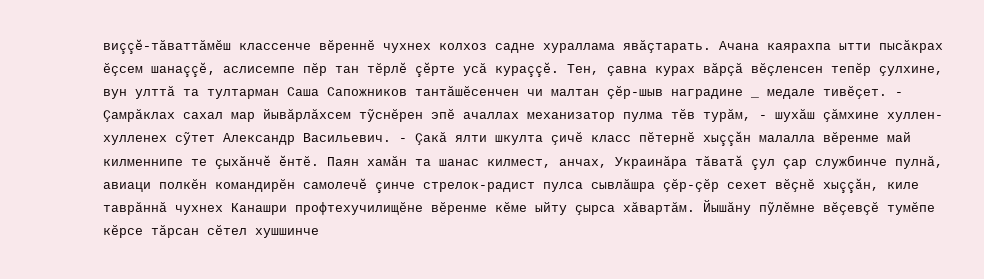виççĕ-тăваттăмĕш классенче вĕреннĕ чухнех колхоз садне хураллама явăçтарать. Ачана каярахпа ытти пысăкрах ĕçсем шанаççĕ, аслисемпе пĕр тан тĕрлĕ çĕрте усă кураççĕ. Тен, çавна курах вăрçă вĕçленсен тепĕр çулхине, вун улттă та тултарман Саша Сапожников тантăшĕсенчен чи малтан çĕр-шыв наградине _ медале тивĕçет. - Çамрăклах сахал мар йывăрлăхсем тỹснĕрен эпĕ ачаллах механизатор пулма тĕв турăм, - шухăш çăмхине хуллен-хулленех сỹтет Александр Васильевич. - Çакă ялти шкулта çичĕ класс пĕтернĕ хыççăн малалла вĕренме май килменнипе те çыхăнчĕ ĕнтĕ. Паян хамăн та шанас килмест, анчах, Украинăра тăватă çул çар службинче пулнă, авиаци полкĕн командирĕн самолечĕ çинче стрелок-радист пулса сывлăшра çĕр-çĕр сехет вĕçнĕ хыççăн, киле таврăннă чухнех Канашри профтехучилищĕне вĕренме кĕме ыйту çырса хăвартăм. Йышăну пỹлĕмне вĕçевçĕ тумĕпе кĕрсе тăрсан сĕтел хушшинче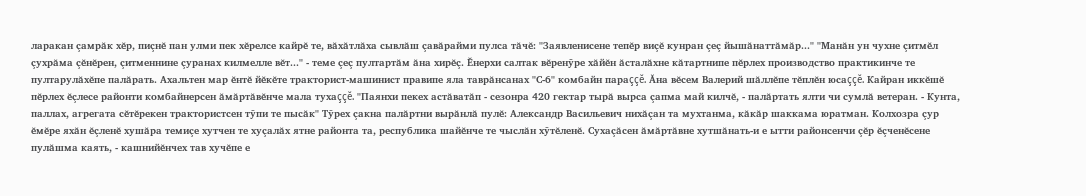ларакан çамрăк хĕр, пиçнĕ пан улми пек хĕрелсе кайрĕ те, вăхăтлăха сывлăш çавăрайми пулса тăчĕ: "Заявленисене тепĕр виçĕ кунран çеç йышăнаттăмăр..." "Манăн ун чухне çитмĕл çухрăма çĕнĕрен, çитменнине çуранах килмелле вĕт..." - теме çеç пултартăм ăна хирĕç. Ĕнерхи салтак вĕренỹре хăйĕн ăсталăхне кăтартнипе пĕрлех производство практикинче те пултарулăхĕпе палăрать. Ахальтен мар ĕнтĕ йĕкĕте тракторист-машинист правипе яла таврăнсанах "С-6" комбайн параççĕ. Ăна вĕсем Валерий шăллĕпе тĕплĕн юсаççĕ. Кайран иккĕшĕ пĕрлех ĕçлесе районти комбайнерсен ăмăртăвĕнче мала тухаççĕ. "Паянхи пекех астăватăп - сезонра 420 гектар тырă вырса çапма май килчĕ, - палăртать ялти чи сумлă ветеран. - Кунта, паллах, агрегата сĕтĕрекен трактористсен тỹпи те пысăк" Тỹрех çакна палăртни вырăнлă пулĕ: Александр Васильевич нихăçан та мухтанма, кăкăр шаккама юратман. Колхозра çур ĕмĕре яхăн ĕçленĕ хушăра темиçе хутчен те хуçалăх ятне районта та, республика шайĕнче те чыслăн хỹтĕленĕ. Сухаçăсен ăмăртăвне хутшăнать-и е ытти районсенчи çĕр ĕçченĕсене пулăшма каять, - кашнийĕнчех тав хучĕпе е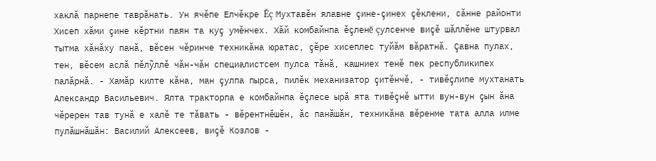хаклă парнепе таврăнать. Ун ячĕпе Елчĕкре Ĕç Мухтавĕн ялавне çине-çинех çĕклени, сăнне районти Хисеп хăми çине кĕртни паян та куç умĕнчех. Хăй комбайнпа ĕçленĕ çулсенче виçĕ шăллĕне штурвал тытма хăнăху панă, вĕсен чĕринче техникăна юратас, çĕре хисеплес туйăм вăратнă. Çавна пулах, тен, вĕсем аслă пĕлỹллĕ чăн-чăн специалистсем пулса тăнă, кашниех тенĕ пек республикипех палăрнă. - Хамăр килте кăна, ман çулпа пырса, пилĕк механизатор çитĕнчĕ, - тивĕçлипе мухтанать Александр Васильевич. Ялта тракторпа е комбайнпа ĕçлесе ырă ята тивĕçнĕ ытти вун-вун çын ăна чĕререн тав тунă е халĕ те тăвать - вĕрентнĕшĕн, ăс панăшăн, техникăна вĕренме тата алла илме пулăшнăшăн: Василий Алексеев, виçĕ Козлов -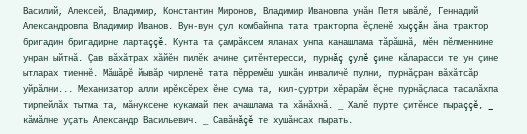Василий, Алексей, Владимир, Константин Миронов, Владимир Ивановпа унăн Петя ывăлĕ, Геннадий Александровпа Владимир Иванов. Вун-вун çул комбайнпа тата тракторпа ĕçленĕ хыççăн ăна трактор бригадин бригадирне лартаççĕ. Кунта та çамрăксем яланах унпа канашлама тăрăшнă, мĕн пĕлменнине унран ыйтнă. Çав вăхăтрах хăйĕн пилĕк ачине çитĕнтересси, пурнăç çулĕ çине кăларасси те ун çине ытларах тиеннĕ. Мăшăрĕ йывăр чирленĕ тата пĕрремĕш ушкăн инваличĕ пулни, пурнăçран вăхăтсăр уйрăлни... Механизатор алли ирĕксĕрех ĕне сума та, кил-çуртри хĕрарăм ĕçне пурнăçласа тасалăхпа тирпейлăх тытма та, мăнуксене кукамай пек ачашлама та хăнăхнă. _ Халĕ пурте çитĕнсе пыраççĕ, _ кăмăлне уçать Александр Васильевич. _ Савăнăçĕ те хушăнсах пырать.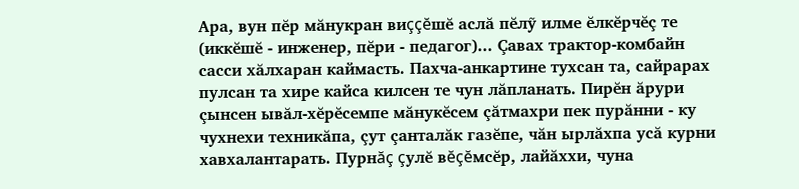Ара, вун пĕр мăнукран виççĕшĕ аслă пĕлỹ илме ĕлкĕрчĕç те (иккĕшĕ - инженер, пĕри - педагог)... Çавах трактор-комбайн сасси хăлхаран каймасть. Пахча-анкартине тухсан та, сайрарах пулсан та хире кайса килсен те чун лăпланать. Пирĕн ăрури çынсен ывăл-хĕрĕсемпе мăнукĕсем çăтмахри пек пурăнни - ку чухнехи техникăпа, çут çанталăк газĕпе, чăн ырлăхпа усă курни хавхалантарать. Пурнăç çулĕ вĕçĕмсĕр, лайăххи, чуна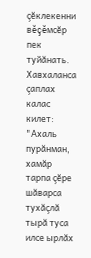çĕклекенни вĕçĕмсĕр пек туйăнать. Хавхаланса çаплах калас килет: "Ахаль пурăнман, хамăр тарпа çĕре шăварса тухăçлă тырă туса илсе ырлăх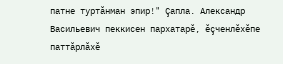патне туртăнман эпир!" Çапла. Александр Васильевич пеккисен пархатарĕ, ĕçченлĕхĕпе паттăрлăхĕ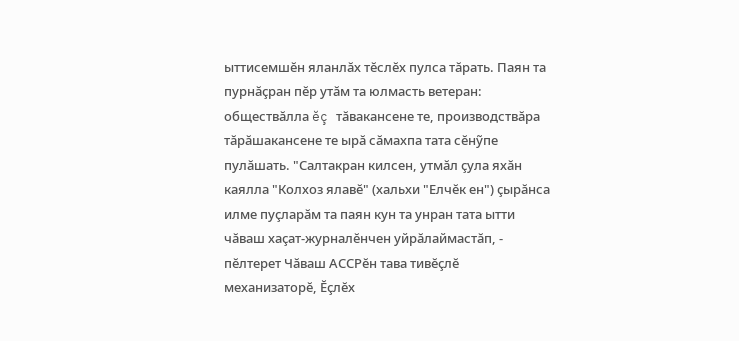ыттисемшĕн яланлăх тĕслĕх пулса тăрать. Паян та пурнăçран пĕр утăм та юлмасть ветеран: обществăлла ĕç тăвакансене те, производствăра тăрăшакансене те ырă сăмахпа тата сĕнỹпе пулăшать. "Салтакран килсен, утмăл çула яхăн каялла "Колхоз ялавĕ" (хальхи "Елчĕк ен") çырăнса илме пуçларăм та паян кун та унран тата ытти чăваш хаçат-журналĕнчен уйрăлаймастăп, - пĕлтерет Чăваш АССРĕн тава тивĕçлĕ механизаторĕ, Ĕçлĕх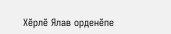Хĕрлĕ Ялав орденĕпе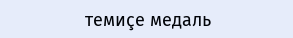темиçе медаль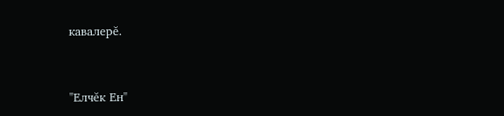кавалерĕ.


"Елчĕк Ен"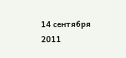14 сентября 2011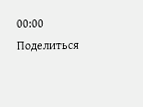00:00
Поделиться